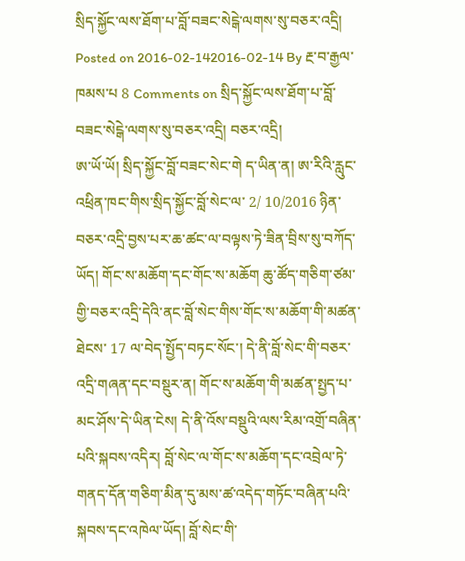སྲིད་སྐྱོང་ལས་ཐོག་པ་བློ་བཟང་སེངྒེ་ལགས་སུ་བཅར་འདྲི། Posted on 2016-02-142016-02-14 By རྔ་བ་རྒྱལ་ཁམས་པ 8 Comments on སྲིད་སྐྱོང་ལས་ཐོག་པ་བློ་བཟང་སེངྒེ་ལགས་སུ་བཅར་འདྲི། བཅར་འདྲི།
ཨ་ཡོ་ཡོ། སྲིད་སྐྱོང་བློ་བཟང་སེང་གེ ད་ཡིན་ན། ཨ་རིའི་རླུང་འཕྲིན་ཁང་གིས་སྲིད་སྐྱོང་བློ་སེང་ལ་ 2/ 10/2016 ཉིན་བཅར་འདྲི་བྱས་པར་ཆ་ཚང་ལ་བལྟས་ཏེ་ཟིན་བྲིས་སུ་བཀོད་ཡོད། གོང་ས་མཆོག་དང་གོང་ས་མཆོག ཆུ་ཚོད་གཅིག་ཙམ་གྱི་བཅར་འདྲི་དེའི་ནང་བློ་སེང་གིས་གོང་ས་མཆོག་གི་མཚན་ཐེངས་ 17 ལ་བེད་སྤྱོད་བཏང་སོང་། དེ་ནི་བློ་སེང་གི་བཅར་འདྲི་གཞན་དང་བསྡུར་ན། གོང་ས་མཆོག་གི་མཚན་སྤྱད་པ་མང་ཤོས་དེ་ཡིན་ངེས། དེ་ནི་འོས་བསྡུའི་ལས་རིམ་འགྲོ་བཞིན་པའི་སྐབས་འདིར། བློ་སེང་ལ་གོང་ས་མཆོག་དང་འབྲེལ་ཏེ་གནད་དོན་གཅིག་མིན་དུ་མས་ཚ་འདེད་གཏོང་བཞིན་པའི་སྐབས་དང་འཁེལ་ཡོད། བློ་སེང་གི་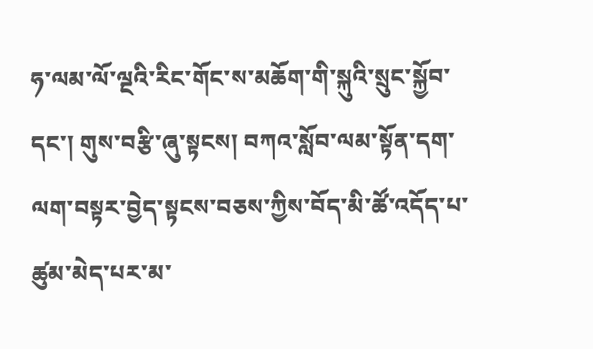ཧ་ལམ་ལོ་ལྔའི་རིང་གོང་ས་མཆོག་གི་སྐུའི་སྲུང་སྐྱོབ་དང་། གུས་བརྩི་ཞུ་སྟངས། བཀའ་སློབ་ལམ་སྟོན་དག་ལག་བསྟར་བྱེད་སྟངས་བཅས་ཀྱིས་བོད་མི་ཚོ་འདོད་པ་ཚུམ་མེད་པར་མ་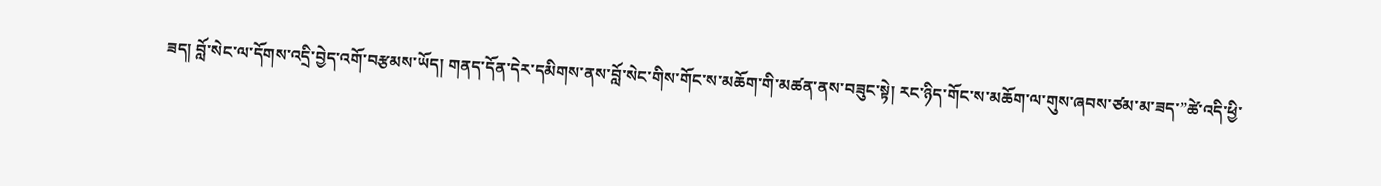ཟད། བློ་སེང་ལ་དོགས་འདྲི་བྱེད་འགོ་བརྩམས་ཡོད། གནད་དོན་དེར་དམིགས་ནས་བློ་སེང་གིས་གོང་ས་མཆོག་གི་མཚན་ནས་བཟུང་སྟེ། རང་ཉིད་གོང་ས་མཆོག་ལ་གུས་ཞབས་ཙམ་མ་ཟད་”ཚེ་འདི་ཕྱི་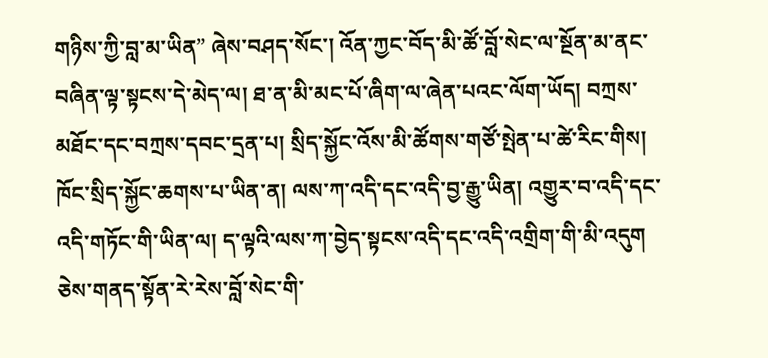གཉིས་ཀྱི་བླ་མ་ཡིན” ཞེས་བཤད་སོང་། འོན་ཀྱང་བོད་མི་ཚོ་བློ་སེང་ལ་སྔོན་མ་ནང་བཞིན་ལྟ་སྟངས་དེ་མེད་ལ། ཐ་ན་མི་མང་པོ་ཞིག་ལ་ཞེན་པའང་ལོག་ཡོད། བཀྲས་མཐོང་དང་བཀྲས་དབང་དྲན་པ། སྲིད་སྐྱོང་འོས་མི་ཚོགས་གཙོ་སྤེན་པ་ཚེ་རིང་གིས། ཁོང་སྲིད་སྐྱོང་ཆགས་པ་ཡིན་ན། ལས་ཀ་འདི་དང་འདི་བྱ་རྒྱུ་ཡིན། འགྱུར་བ་འདི་དང་འདི་གཏོང་གི་ཡིན་ལ། ད་ལྟའི་ལས་ཀ་བྱེད་སྟངས་འདི་དང་འདི་འགྲིག་གི་མི་འདུག ཅེས་གནད་སྟོན་རེ་རེས་བློ་སེང་གི་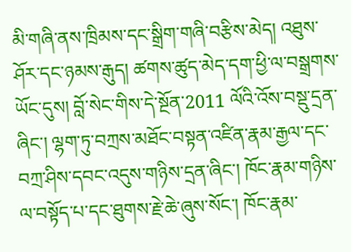མི་གཞི་ནས་ཁྲིམས་དང་སྒྲིག་གཞི་བརྩིས་མེད། འཐུས་ཤོར་དང་ཉམས་རྒུད། ཚགས་ཚུད་མེད་དག་ཕྱི་ལ་བསྒྲགས་ཡོང་དུས། བློ་སེང་གིས་དེ་སྔོན་2011 ལོའི་འོས་བསྡུ་དྲན་ཞིང་། ལྷག་ཏུ་བཀྲས་མཐོང་བསྟན་འཛིན་རྣམ་རྒྱལ་དང་བཀྲ་ཤིས་དབང་འདུས་གཉིས་དྲན་ཞིང་། ཁོང་རྣམ་གཉིས་ལ་བསྟོད་པ་དང་ཐུགས་རྗེ་ཆེ་ཞུས་སོང་། ཁོང་རྣམ་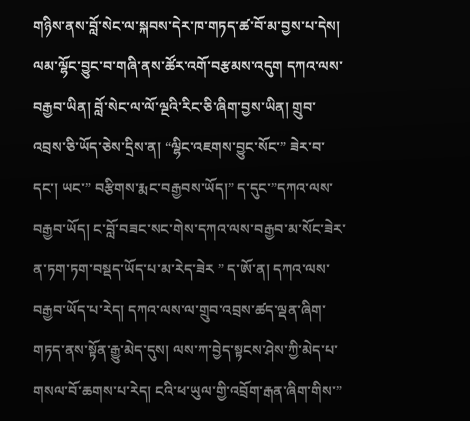གཉིས་ནས་བློ་སེང་ལ་སྐབས་དེར་ཁ་གཏད་ཚ་བོ་མ་བྱས་པ་དེས། ལམ་ལྷོང་བྱུང་བ་གཞི་ནས་ཚོར་འགོ་བརྩམས་འདུག དཀའ་ལས་བརྒྱབ་ཡིན། བློ་སེང་ལ་ལོ་ལྔའི་རིང་ཅི་ཞིག་བྱས་ཡིན། གྲུབ་འབྲས་ཅི་ཡོད་ཅེས་དྲིས་ན། “ལྷིང་འཇགས་བྱུང་སོང་” ཟེར་བ་དང་། ཡང་” བརྩིགས་རྨང་བརྒྱབས་ཡོད།” ད་དུང་”དཀའ་ལས་བརྒྱབ་ཡོད། ང་བློ་བཟང་སང་གེས་དཀའ་ལས་བརྒྱབ་མ་སོང་ཟེར་ན་ཏག་ཏག་བསྡད་ཡོད་པ་མ་རེད་ཟེར ” ད་ཨོ་ན། དཀའ་ལས་བརྒྱབ་ཡོད་པ་རེད། དཀའ་ལས་ལ་གྲུབ་འབྲས་ཚད་ལྡན་ཞིག་གཏད་ནས་སྟོན་རྒྱུ་མེད་དུས། ལས་ཀ་བྱེད་སྟངས་ཤེས་ཀྱི་མེད་པ་གསལ་བོ་ཆགས་པ་རེད། ངའི་ཕ་ཡུལ་གྱི་འབྲོག་རྒན་ཞིག་གིས་”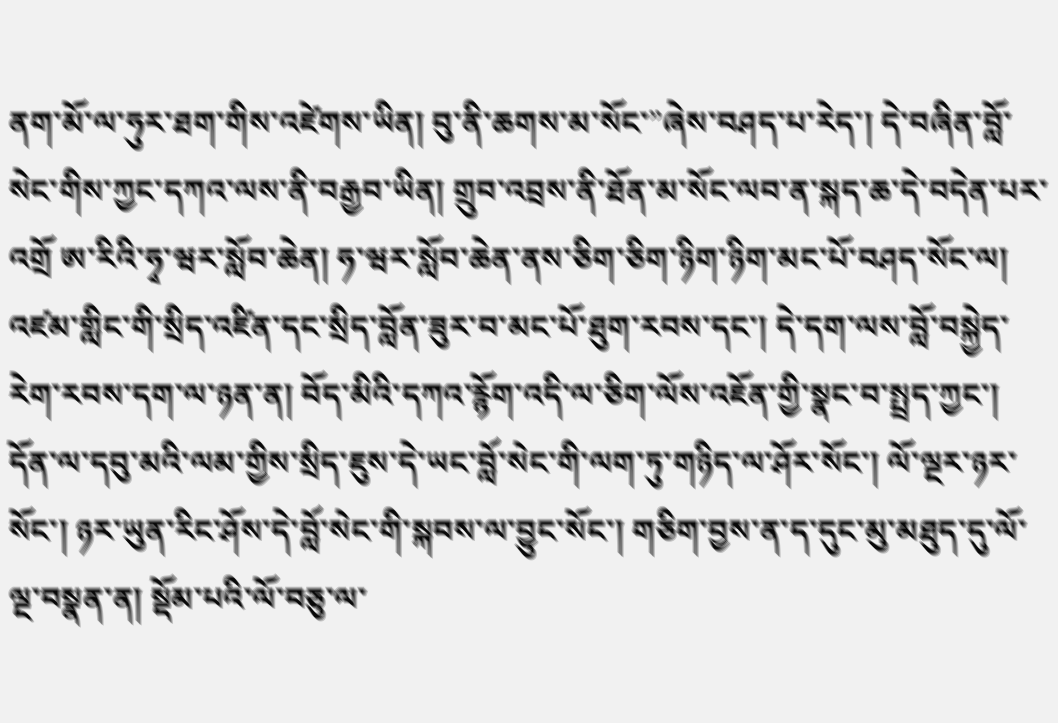ནག་མོ་ལ་ཧུར་ཐག་གིས་འཛེགས་ཡིན། བུ་ནི་ཆགས་མ་སོང་”ཞེས་བཤད་པ་རེད་། དེ་བཞིན་བློ་སེང་གིས་ཀྱང་དཀའ་ལས་ནི་བརྒྱབ་ཡིན། གྲུབ་འབྲས་ནི་ཐོན་མ་སོང་ལབ་ན་སྐད་ཆ་དེ་བདེན་པར་འགྲོ ཨ་རིའི་ཧྭ་ཝར་སློབ་ཆེན། ཧ་ཝར་སློབ་ཆེན་ནས་ཅིག་ཅིག་ཉིག་ཉིག་མང་པོ་བཤད་སོང་ལ། འཛམ་གླིང་གི་སྲིད་འཛིན་དང་སྲིད་བློན་ཟུར་བ་མང་པོ་ཐུག་རབས་དང་། དེ་དག་ལས་བློ་བསྐྱེད་རེག་རབས་དག་ལ་ཉན་ན། བོད་མིའི་དཀའ་རྙོག་འདི་ལ་ཅིག་ལོས་འཇོན་གྱི་སྣང་བ་སྤྲད་ཀྱང་། དོན་ལ་དབུ་མའི་ལམ་གྱིས་སྲིད་ཇུས་དེ་ཡང་བློ་སེང་གི་ལག་ཏུ་གཉིད་ལ་ཤོར་སོང་། ལོ་ལྔར་ཉར་སོང་། ཉར་ཡུན་རིང་ཤོས་དེ་བློ་སེང་གི་སྐབས་ལ་བྱུང་སོང་། གཅིག་བྱས་ན་ད་དུང་མུ་མཐུད་དུ་ལོ་ལྔ་བསྣན་ན། སྡོམ་པའི་ལོ་བཅུ་ལ་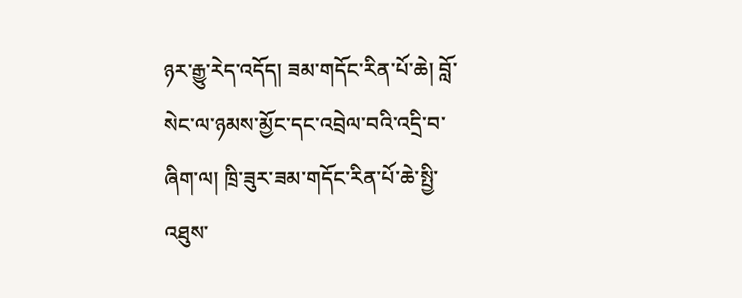ཉར་རྒྱུ་རེད་འདོད། ཟམ་གདོང་རིན་པོ་ཆེ། བློ་སེང་ལ་ཉམས་མྱོང་དང་འབྲེལ་བའི་འདྲི་བ་ཞིག་ལ། ཁྲི་ཟུར་ཟམ་གདོང་རིན་པོ་ཆེ་སྤྱི་འཐུས་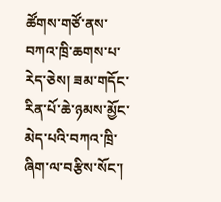ཚོགས་གཙོ་ནས་བཀའ་ཁྲི་ཆགས་པ་རེད་ཅེས། ཟམ་གདོང་རིན་པོ་ཆེ་ཉམས་མྱོང་མེད་པའི་བཀའ་ཁྲི་ཞིག་ལ་བརྩིས་སོང་།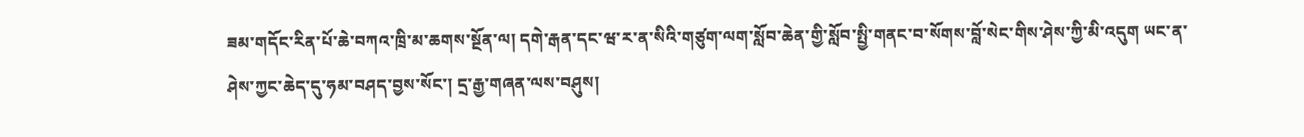ཟམ་གདོང་རིན་པོ་ཆེ་བཀའ་ཁྲི་མ་ཆགས་སྔོན་ལ། དགེ་རྒན་དང་ཝ་ར་ན་སིའི་གཙུག་ལག་སློབ་ཆེན་གྱི་སློབ་སྤྱི་གནང་བ་སོགས་བློ་སེང་གིས་ཤེས་ཀྱི་མི་འདུག ཡང་ན་ཤེས་ཀྱང་ཆེད་དུ་ཧམ་བཤད་བྱས་སོང་། དྲ་རྒྱ་གཞན་ལས་བཤུས།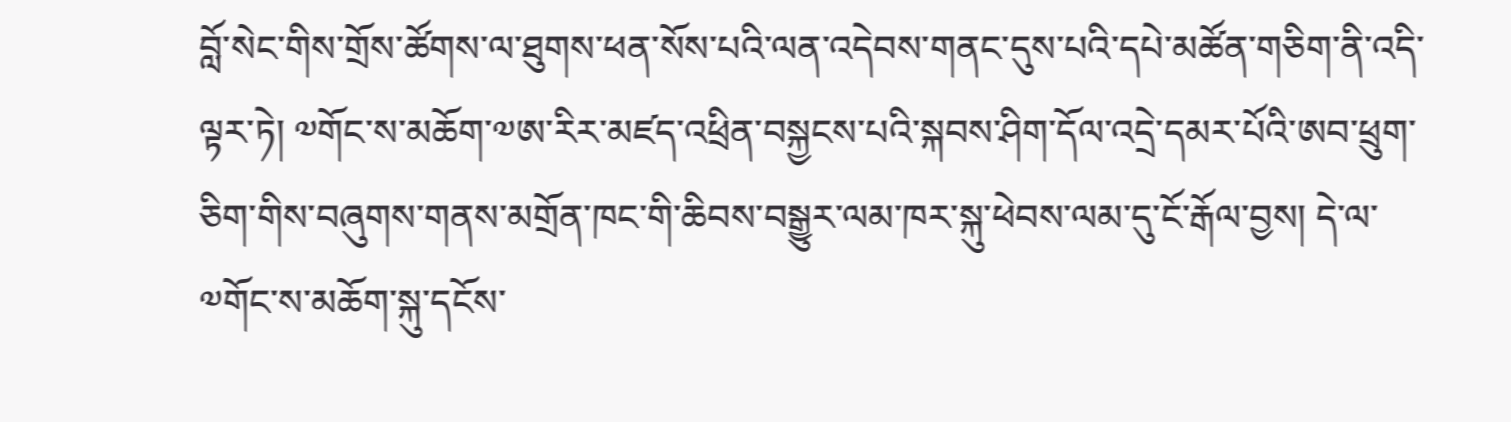བློ་སེང་གིས་གྲོས་ཚོགས་ལ་ཐུགས་ཕན་སོས་པའི་ལན་འདེབས་གནང་དུས་པའི་དཔེ་མཚོན་གཅིག་ནི་འདི་ལྟར་ཏེ། ༧གོང་ས་མཆོག་༧ཨ་རིར་མཛད་འཕྲིན་བསྐྱངས་པའི་སྐབས་ཤིག་དོལ་འདྲེ་དམར་པོའི་ཨབ་ཕྲུག་ཅིག་གིས་བཞུགས་གནས་མགྲོན་ཁང་གི་ཆིབས་བསྒྱུར་ལམ་ཁར་སྐུ་ཕེབས་ལམ་དུ་ངོ་རྒོལ་བྱས། དེ་ལ་༧གོང་ས་མཆོག་སྐུ་དངོས་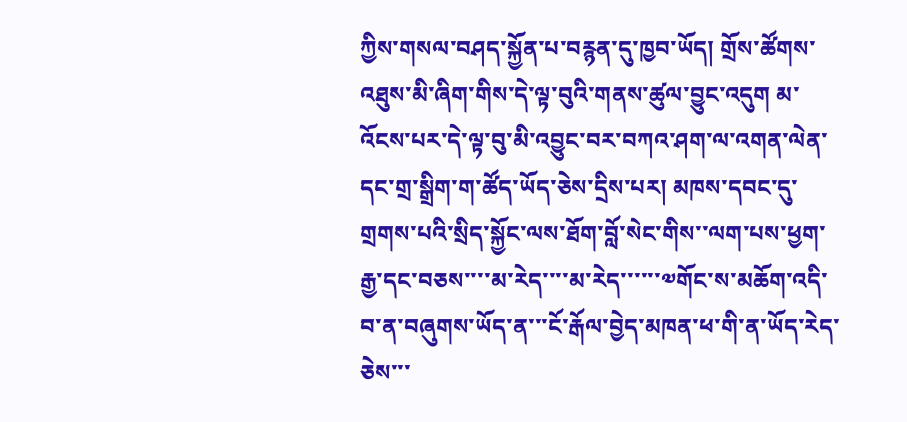ཀྱིས་གསལ་བཤད་སྐྱོན་པ་བརྙན་དུ་ཁྱབ་ཡོད། གྲོས་ཚོགས་འཐུས་མི་ཞིག་གིས་དེ་ལྟ་བུའི་གནས་ཚུལ་བྱུང་འདུག མ་འོངས་པར་དེ་ལྟ་བུ་མི་འབྱུང་བར་བཀའ་ཤག་ལ་འགན་ལེན་དང་གྲ་སྒྲིག་ག་ཚོད་ཡོད་ཅེས་དྲིས་པར། མཁས་དབང་དུ་གྲགས་པའི་སྲིད་སྐྱོང་ལས་ཐོག་བློ་སེང་གིས་་ལག་པས་ཕྱག་རྒྱ་དང་བཅས་་་་མ་རེད་་་་མ་རེད་་་་་་༧གོང་ས་མཆོག་འདི་བ་ན་བཞུགས་ཡོད་ན་་་ངོ་རྒོལ་བྱེད་མཁན་ཕ་གི་ན་ཡོད་རེད་ཅེས་་་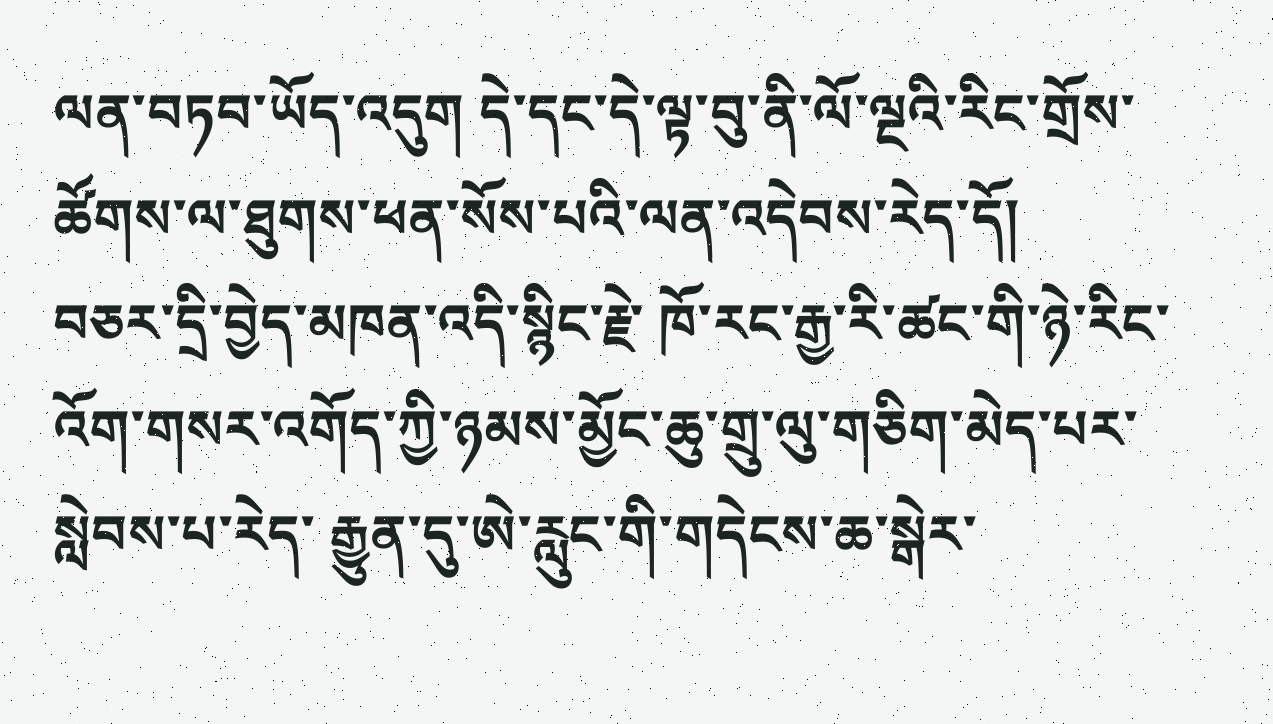ལན་བཏབ་ཡོད་འདུག དེ་དང་དེ་ལྟ་བུ་ནི་ལོ་ལྔའི་རིང་གྲོས་ཚོགས་ལ་ཐུགས་ཕན་སོས་པའི་ལན་འདེབས་རེད་དོ།
བཅར་དྲི་བྱེད་མཁན་འདི་སྙིང་རྗེ་ ཁོ་རང་རྒྱ་རི་ཚང་གི་ཉེ་རིང་འོག་གསར་འགོད་ཀྱི་ཉམས་མྱོང་ཆུ་གྲུ་ལུ་གཅིག་མེད་པར་སླེབས་པ་རེད་ རྒྱུན་དུ་ཨེ་རླུང་གི་གདེངས་ཆ་སྒེར་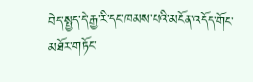བེད་སྤྱད་དེ་རྒྱ་རི་དང་ཁམས་པའི་མངོན་འདོད་གོང་མཐོར་གཏོང་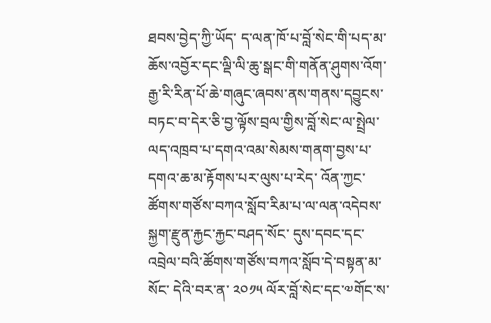ཐབས་བྱེད་ཀྱི་ཡོད་ ད་ལན་ཁོ་པ་བློ་སེང་གི་པད་མ་ཆོས་འབྱོར་དང་ལྡི་ལི་ཆུ་སྒང་གི་གནོན་ཤུགས་འོག་རྒྱ་རི་རིན་པོ་ཆེ་གཞུང་ཞབས་ནས་གནས་དབྱུངས་བཏང་བ་དེར་ཅི་བྱ་ལྟོས་བྲལ་གྱིས་བློ་སེང་ལ་སྤྲེལ་ལད་འཁྲབ་པ་དགའ་འམ་སེམས་གནག་བྱས་པ་དགའ་ཆ་མ་རྟོགས་པར་ལུས་པ་རེད་ འོན་ཀྱང་ཚོགས་གཙོས་བཀའ་སློབ་རིམ་པ་ལ་ལན་འདེབས་སྐྱག་རྫུན་རྐྱང་རྐྱང་བཤད་སོང་ དུས་དབང་དང་འབྲེལ་བའི་ཚོགས་གཙོས་བཀའ་སློབ་དེ་བསྟན་མ་སོང་ དེའི་བར་ན་ ༢༠༡༥ ལོར་བློ་སེང་དང་༧གོང་ས་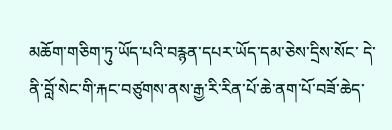མཆོག་གཅིག་ཏུ་ཡོད་པའི་བརྙན་དཔར་ཡོད་དམ་ཅེས་དྲིས་སོང་ དེ་ནི་བློ་སེང་གི་རྐང་བཙུགས་ནས་རྒྱ་རི་རིན་པོ་ཆེ་ནག་པོ་བཟོ་ཆེད་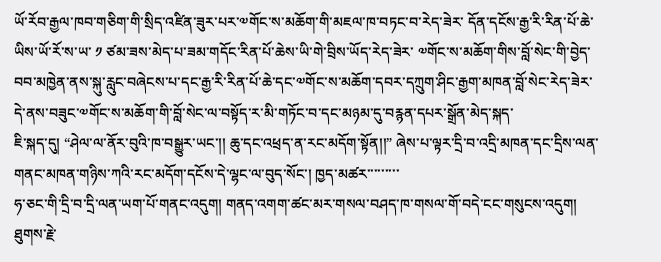ཡོ་རོབ་རྒྱལ་ཁབ་གཅིག་གི་སྲིད་འཛིན་ཟུར་པར་༧གོང་ས་མཆོག་གི་མཇལ་ཁ་བཏང་བ་རེད་ཟེར་ དོན་དངོས་རྒྱ་རི་རིན་པོ་ཆེ་ཡིས་ཡོ་རོ་ས་ཡ་ ༡ ཙམ་ཟས་མེད་པ་ཟམ་གདོང་རིན་པོ་ཆེས་ཡི་གེ་བྲིས་ཡོད་རེད་ཟེར་ ༧གོང་ས་མཆོག་གིས་བློ་སེང་གི་བྱེད་བབ་མཁྱེན་ནས་སྐུ་རླུང་བཞེངས་པ་དང་རྒྱ་རི་རིན་པོ་ཆེ་དང་༧གོང་ས་མཆོག་དབར་དཀྲུག་ཤིང་རྒྱག་མཁན་བློ་སེང་རེད་ཟེར་ དེ་ནས་བཟུང་༧གོང་ས་མཆོག་གི་བློ་སེང་ལ་བསྟོད་ར་མི་གཏོང་བ་དང་མཉམ་དུ་བརྙན་དཔར་སྒྲོན་མེད་སྐད་
ཇི་སྐད་དུ། “ཤེལ་ལ་ནོར་བུའི་ཁ་བསྒྱུར་ཡང་།། ཆུ་དང་འཕྲད་ན་རང་མདོག་སྟོན།།” ཞེས་པ་ལྟར་དྲི་བ་འདྲི་མཁན་དང་དྲིས་ལན་གནང་མཁན་གཉིས་ཀའི་རང་མདོག་དངོས་དེ་ལྷང་ལ་བུད་སོང་། ཁྱད་མཚར་་་་་་་་་
ཧ་ཅང་གི་དྲི་བ་དྲི་ལན་ཡག་པོ་གནང་འདུག། གནད་འགག་ཚང་མར་གསལ་བཤད་ཁ་གསལ་གོ་བདེ་ངང་གསུངས་འདུག། ཐུགས་རྗེ་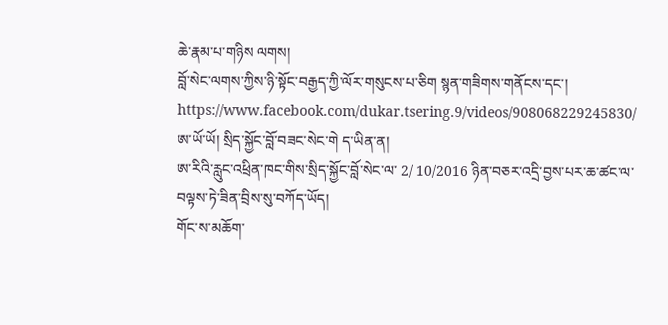ཆེ་རྣམ་པ་གཉིས ལགས།
བློ་སེང་ལགས་ཀྱིས་ཉི་སྟོང་བརྒྱད་ཀྱི་ལོར་གསུངས་པ་ཅིག སྙན་གཟིགས་གནོངས་དང་། https://www.facebook.com/dukar.tsering.9/videos/908068229245830/
ཨ་ཡོ་ཡོ། སྲིད་སྐྱོང་བློ་བཟང་སེང་གེ ད་ཡིན་ན།
ཨ་རིའི་རླུང་འཕྲིན་ཁང་གིས་སྲིད་སྐྱོང་བློ་སེང་ལ་ 2/ 10/2016 ཉིན་བཅར་འདྲི་བྱས་པར་ཆ་ཚང་ལ་བལྟས་ཏེ་ཟིན་བྲིས་སུ་བཀོད་ཡོད།
གོང་ས་མཆོག་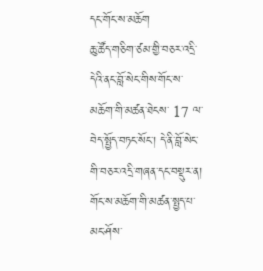དང་གོང་ས་མཆོག
ཆུ་ཚོད་གཅིག་ཙམ་གྱི་བཅར་འདྲི་དེའི་ནང་བློ་སེང་གིས་གོང་ས་མཆོག་གི་མཚན་ཐེངས་ 17 ལ་བེད་སྤྱོད་བཏང་སོང་། དེ་ནི་བློ་སེང་གི་བཅར་འདྲི་གཞན་དང་བསྡུར་ན། གོང་ས་མཆོག་གི་མཚན་སྤྱད་པ་མང་ཤོས་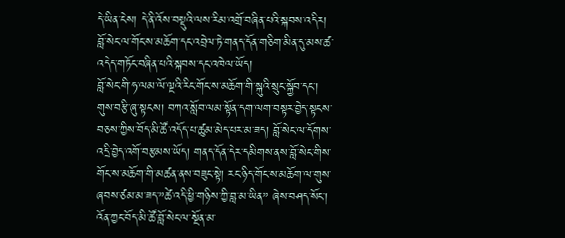དེ་ཡིན་ངེས། དེ་ནི་འོས་བསྡུའི་ལས་རིམ་འགྲོ་བཞིན་པའི་སྐབས་འདིར། བློ་སེང་ལ་གོང་ས་མཆོག་དང་འབྲེལ་ཏེ་གནད་དོན་གཅིག་མིན་དུ་མས་ཚ་འདེད་གཏོང་བཞིན་པའི་སྐབས་དང་འཁེལ་ཡོད།
བློ་སེང་གི་ཧ་ལམ་ལོ་ལྔའི་རིང་གོང་ས་མཆོག་གི་སྐུའི་སྲུང་སྐྱོབ་དང་། གུས་བརྩི་ཞུ་སྟངས། བཀའ་སློབ་ལམ་སྟོན་དག་ལག་བསྟར་བྱེད་སྟངས་བཅས་ཀྱིས་བོད་མི་ཚོ་འདོད་པ་ཚུམ་མེད་པར་མ་ཟད། བློ་སེང་ལ་དོགས་འདྲི་བྱེད་འགོ་བརྩམས་ཡོད། གནད་དོན་དེར་དམིགས་ནས་བློ་སེང་གིས་གོང་ས་མཆོག་གི་མཚན་ནས་བཟུང་སྟེ། རང་ཉིད་གོང་ས་མཆོག་ལ་གུས་ཞབས་ཙམ་མ་ཟད་”ཚེ་འདི་ཕྱི་གཉིས་ཀྱི་བླ་མ་ཡིན” ཞེས་བཤད་སོང་། འོན་ཀྱང་བོད་མི་ཚོ་བློ་སེང་ལ་སྔོན་མ་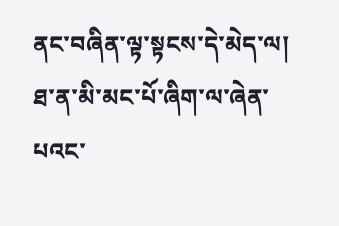ནང་བཞིན་ལྟ་སྟངས་དེ་མེད་ལ། ཐ་ན་མི་མང་པོ་ཞིག་ལ་ཞེན་པའང་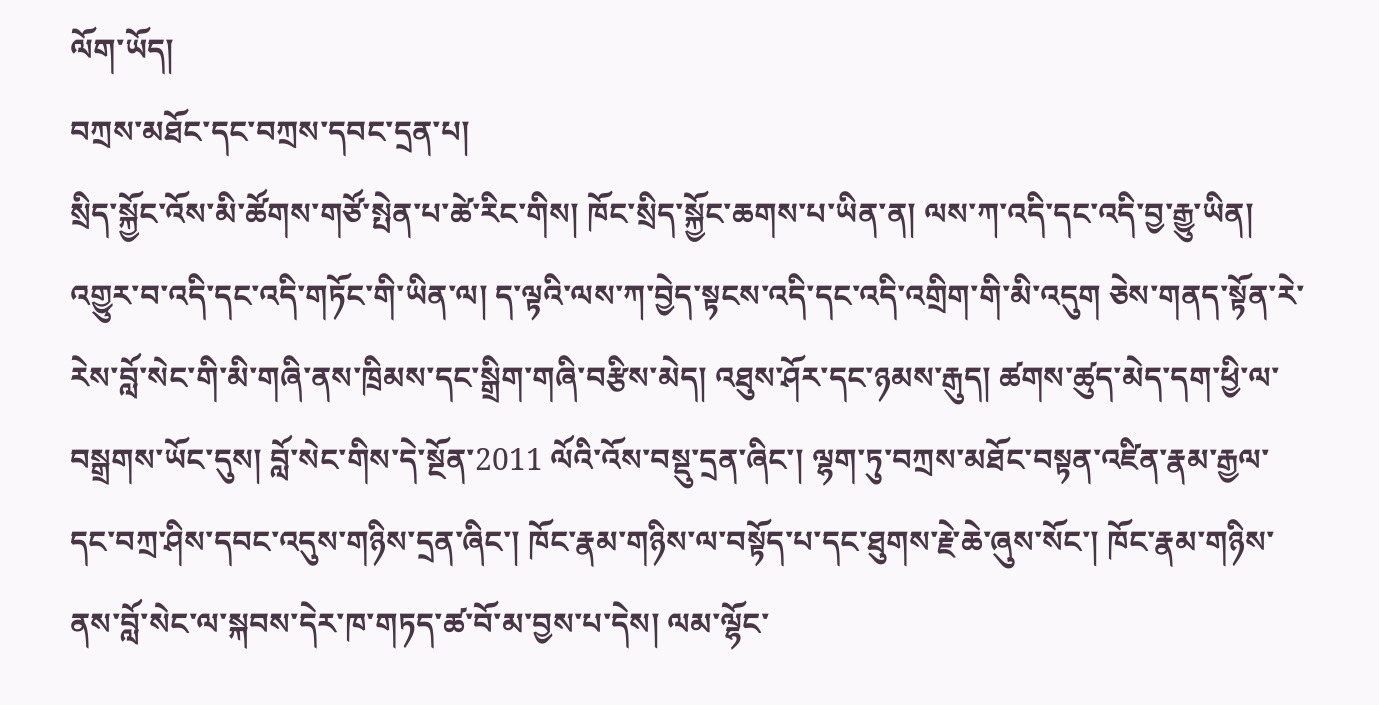ལོག་ཡོད།
བཀྲས་མཐོང་དང་བཀྲས་དབང་དྲན་པ།
སྲིད་སྐྱོང་འོས་མི་ཚོགས་གཙོ་སྤེན་པ་ཚེ་རིང་གིས། ཁོང་སྲིད་སྐྱོང་ཆགས་པ་ཡིན་ན། ལས་ཀ་འདི་དང་འདི་བྱ་རྒྱུ་ཡིན། འགྱུར་བ་འདི་དང་འདི་གཏོང་གི་ཡིན་ལ། ད་ལྟའི་ལས་ཀ་བྱེད་སྟངས་འདི་དང་འདི་འགྲིག་གི་མི་འདུག ཅེས་གནད་སྟོན་རེ་རེས་བློ་སེང་གི་མི་གཞི་ནས་ཁྲིམས་དང་སྒྲིག་གཞི་བརྩིས་མེད། འཐུས་ཤོར་དང་ཉམས་རྒུད། ཚགས་ཚུད་མེད་དག་ཕྱི་ལ་བསྒྲགས་ཡོང་དུས། བློ་སེང་གིས་དེ་སྔོན་2011 ལོའི་འོས་བསྡུ་དྲན་ཞིང་། ལྷག་ཏུ་བཀྲས་མཐོང་བསྟན་འཛིན་རྣམ་རྒྱལ་དང་བཀྲ་ཤིས་དབང་འདུས་གཉིས་དྲན་ཞིང་། ཁོང་རྣམ་གཉིས་ལ་བསྟོད་པ་དང་ཐུགས་རྗེ་ཆེ་ཞུས་སོང་། ཁོང་རྣམ་གཉིས་ནས་བློ་སེང་ལ་སྐབས་དེར་ཁ་གཏད་ཚ་བོ་མ་བྱས་པ་དེས། ལམ་ལྷོང་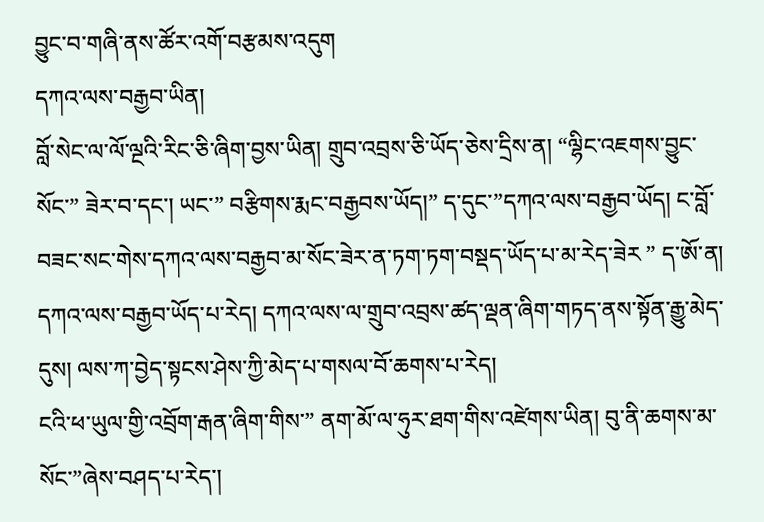བྱུང་བ་གཞི་ནས་ཚོར་འགོ་བརྩམས་འདུག
དཀའ་ལས་བརྒྱབ་ཡིན།
བློ་སེང་ལ་ལོ་ལྔའི་རིང་ཅི་ཞིག་བྱས་ཡིན། གྲུབ་འབྲས་ཅི་ཡོད་ཅེས་དྲིས་ན། “ལྷིང་འཇགས་བྱུང་སོང་” ཟེར་བ་དང་། ཡང་” བརྩིགས་རྨང་བརྒྱབས་ཡོད།” ད་དུང་”དཀའ་ལས་བརྒྱབ་ཡོད། ང་བློ་བཟང་སང་གེས་དཀའ་ལས་བརྒྱབ་མ་སོང་ཟེར་ན་ཏག་ཏག་བསྡད་ཡོད་པ་མ་རེད་ཟེར ” ད་ཨོ་ན། དཀའ་ལས་བརྒྱབ་ཡོད་པ་རེད། དཀའ་ལས་ལ་གྲུབ་འབྲས་ཚད་ལྡན་ཞིག་གཏད་ནས་སྟོན་རྒྱུ་མེད་དུས། ལས་ཀ་བྱེད་སྟངས་ཤེས་ཀྱི་མེད་པ་གསལ་བོ་ཆགས་པ་རེད།
ངའི་ཕ་ཡུལ་གྱི་འབྲོག་རྒན་ཞིག་གིས་” ནག་མོ་ལ་ཧུར་ཐག་གིས་འཛེགས་ཡིན། བུ་ནི་ཆགས་མ་སོང་”ཞེས་བཤད་པ་རེད་།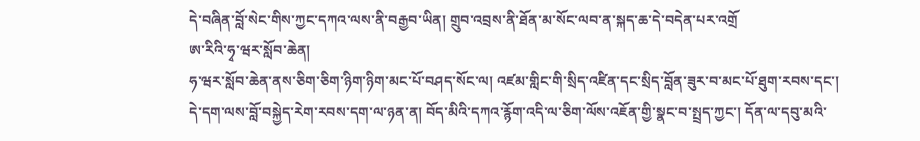དེ་བཞིན་བློ་སེང་གིས་ཀྱང་དཀའ་ལས་ནི་བརྒྱབ་ཡིན། གྲུབ་འབྲས་ནི་ཐོན་མ་སོང་ལབ་ན་སྐད་ཆ་དེ་བདེན་པར་འགྲོ
ཨ་རིའི་ཧྭ་ཝར་སློབ་ཆེན།
ཧ་ཝར་སློབ་ཆེན་ནས་ཅིག་ཅིག་ཉིག་ཉིག་མང་པོ་བཤད་སོང་ལ། འཛམ་གླིང་གི་སྲིད་འཛིན་དང་སྲིད་བློན་ཟུར་བ་མང་པོ་ཐུག་རབས་དང་། དེ་དག་ལས་བློ་བསྐྱེད་རེག་རབས་དག་ལ་ཉན་ན། བོད་མིའི་དཀའ་རྙོག་འདི་ལ་ཅིག་ལོས་འཇོན་གྱི་སྣང་བ་སྤྲད་ཀྱང་། དོན་ལ་དབུ་མའི་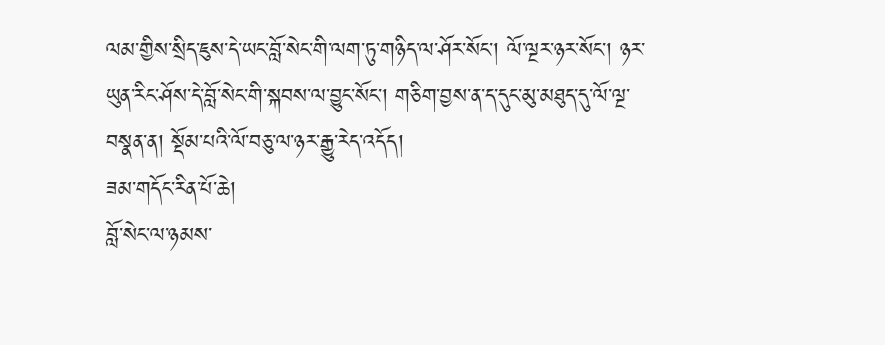ལམ་གྱིས་སྲིད་ཇུས་དེ་ཡང་བློ་སེང་གི་ལག་ཏུ་གཉིད་ལ་ཤོར་སོང་། ལོ་ལྔར་ཉར་སོང་། ཉར་ཡུན་རིང་ཤོས་དེ་བློ་སེང་གི་སྐབས་ལ་བྱུང་སོང་། གཅིག་བྱས་ན་ད་དུང་མུ་མཐུད་དུ་ལོ་ལྔ་བསྣན་ན། སྡོམ་པའི་ལོ་བཅུ་ལ་ཉར་རྒྱུ་རེད་འདོད།
ཟམ་གདོང་རིན་པོ་ཆེ།
བློ་སེང་ལ་ཉམས་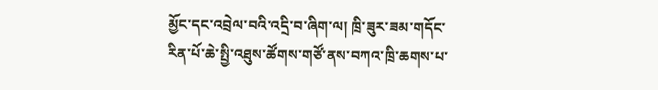མྱོང་དང་འབྲེལ་བའི་འདྲི་བ་ཞིག་ལ། ཁྲི་ཟུར་ཟམ་གདོང་རིན་པོ་ཆེ་སྤྱི་འཐུས་ཚོགས་གཙོ་ནས་བཀའ་ཁྲི་ཆགས་པ་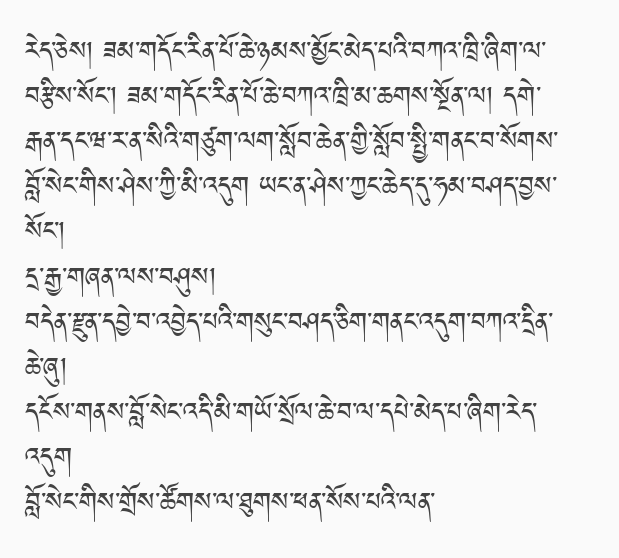རེད་ཅེས། ཟམ་གདོང་རིན་པོ་ཆེ་ཉམས་མྱོང་མེད་པའི་བཀའ་ཁྲི་ཞིག་ལ་བརྩིས་སོང་། ཟམ་གདོང་རིན་པོ་ཆེ་བཀའ་ཁྲི་མ་ཆགས་སྔོན་ལ། དགེ་རྒན་དང་ཝ་ར་ན་སིའི་གཙུག་ལག་སློབ་ཆེན་གྱི་སློབ་སྤྱི་གནང་བ་སོགས་བློ་སེང་གིས་ཤེས་ཀྱི་མི་འདུག ཡང་ན་ཤེས་ཀྱང་ཆེད་དུ་ཧམ་བཤད་བྱས་སོང་།
དྲ་རྒྱ་གཞན་ལས་བཤུས།
བདེན་རྫུན་དབྱེ་བ་འབྱེད་པའི་གསུང་བཤད་ཅིག་གནང་འདུག་བཀའ་དྲིན་ཆེ་ཞུ།
དངོས་གནས་བློ་སེང་འདི་མི་གཡོ་སྲོལ་ཆེ་བ་ལ་དཔེ་མེད་པ་ཞིག་རེད་འདུག
བློ་སེང་གིས་གྲོས་ཚོགས་ལ་ཐུགས་ཕན་སོས་པའི་ལན་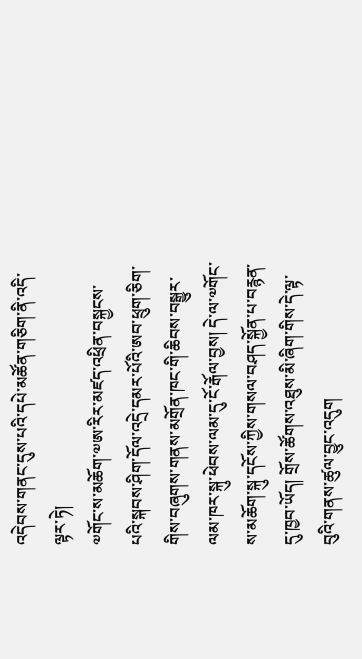འདེབས་གནང་དུས་པའི་དཔེ་མཚོན་གཅིག་ནི་འདི་ལྟར་ཏེ།
༧གོང་ས་མཆོག་༧ཨ་རིར་མཛད་འཕྲིན་བསྐྱངས་པའི་སྐབས་ཤིག་དོལ་འདྲེ་དམར་པོའི་ཨབ་ཕྲུག་ཅིག་གིས་བཞུགས་གནས་མགྲོན་ཁང་གི་ཆིབས་བསྒྱུར་ལམ་ཁར་སྐུ་ཕེབས་ལམ་དུ་ངོ་རྒོལ་བྱས། དེ་ལ་༧གོང་ས་མཆོག་སྐུ་དངོས་ཀྱིས་གསལ་བཤད་སྐྱོན་པ་བརྙན་དུ་ཁྱབ་ཡོད། གྲོས་ཚོགས་འཐུས་མི་ཞིག་གིས་དེ་ལྟ་བུའི་གནས་ཚུལ་བྱུང་འདུག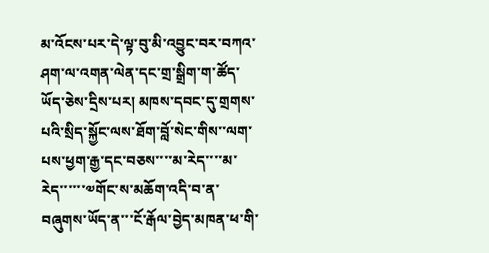མ་འོངས་པར་དེ་ལྟ་བུ་མི་འབྱུང་བར་བཀའ་ཤག་ལ་འགན་ལེན་དང་གྲ་སྒྲིག་ག་ཚོད་ཡོད་ཅེས་དྲིས་པར། མཁས་དབང་དུ་གྲགས་པའི་སྲིད་སྐྱོང་ལས་ཐོག་བློ་སེང་གིས་་ལག་པས་ཕྱག་རྒྱ་དང་བཅས་་་་མ་རེད་་་་མ་རེད་་་་་་༧གོང་ས་མཆོག་འདི་བ་ན་བཞུགས་ཡོད་ན་་་ངོ་རྒོལ་བྱེད་མཁན་ཕ་གི་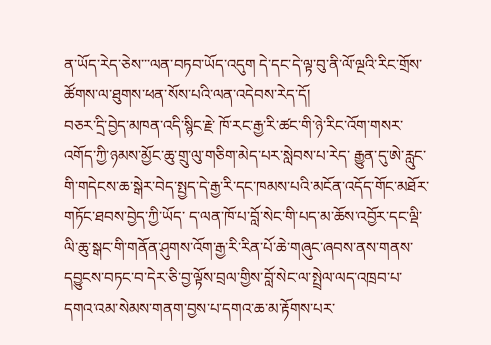ན་ཡོད་རེད་ཅེས་་་ལན་བཏབ་ཡོད་འདུག དེ་དང་དེ་ལྟ་བུ་ནི་ལོ་ལྔའི་རིང་གྲོས་ཚོགས་ལ་ཐུགས་ཕན་སོས་པའི་ལན་འདེབས་རེད་དོ།
བཅར་དྲི་བྱེད་མཁན་འདི་སྙིང་རྗེ་ ཁོ་རང་རྒྱ་རི་ཚང་གི་ཉེ་རིང་འོག་གསར་འགོད་ཀྱི་ཉམས་མྱོང་ཆུ་གྲུ་ལུ་གཅིག་མེད་པར་སླེབས་པ་རེད་ རྒྱུན་དུ་ཨེ་རླུང་གི་གདེངས་ཆ་སྒེར་བེད་སྤྱད་དེ་རྒྱ་རི་དང་ཁམས་པའི་མངོན་འདོད་གོང་མཐོར་གཏོང་ཐབས་བྱེད་ཀྱི་ཡོད་ ད་ལན་ཁོ་པ་བློ་སེང་གི་པད་མ་ཆོས་འབྱོར་དང་ལྡི་ལི་ཆུ་སྒང་གི་གནོན་ཤུགས་འོག་རྒྱ་རི་རིན་པོ་ཆེ་གཞུང་ཞབས་ནས་གནས་དབྱུངས་བཏང་བ་དེར་ཅི་བྱ་ལྟོས་བྲལ་གྱིས་བློ་སེང་ལ་སྤྲེལ་ལད་འཁྲབ་པ་དགའ་འམ་སེམས་གནག་བྱས་པ་དགའ་ཆ་མ་རྟོགས་པར་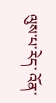ལུས་པ་རེད་ འོན་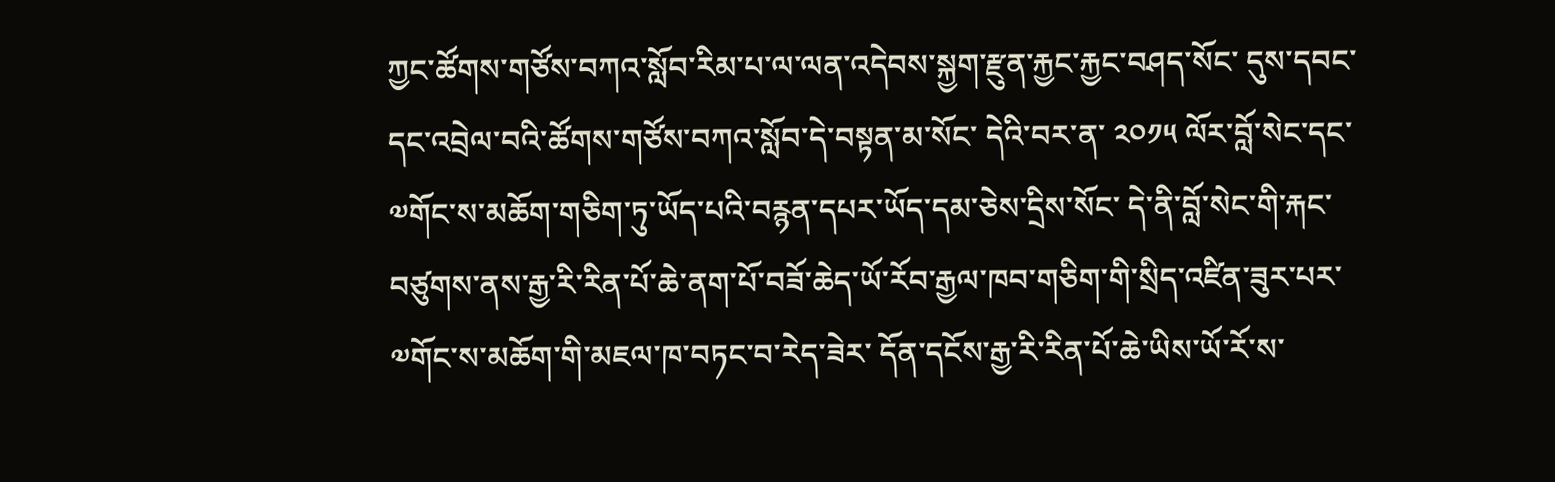ཀྱང་ཚོགས་གཙོས་བཀའ་སློབ་རིམ་པ་ལ་ལན་འདེབས་སྐྱག་རྫུན་རྐྱང་རྐྱང་བཤད་སོང་ དུས་དབང་དང་འབྲེལ་བའི་ཚོགས་གཙོས་བཀའ་སློབ་དེ་བསྟན་མ་སོང་ དེའི་བར་ན་ ༢༠༡༥ ལོར་བློ་སེང་དང་༧གོང་ས་མཆོག་གཅིག་ཏུ་ཡོད་པའི་བརྙན་དཔར་ཡོད་དམ་ཅེས་དྲིས་སོང་ དེ་ནི་བློ་སེང་གི་རྐང་བཙུགས་ནས་རྒྱ་རི་རིན་པོ་ཆེ་ནག་པོ་བཟོ་ཆེད་ཡོ་རོབ་རྒྱལ་ཁབ་གཅིག་གི་སྲིད་འཛིན་ཟུར་པར་༧གོང་ས་མཆོག་གི་མཇལ་ཁ་བཏང་བ་རེད་ཟེར་ དོན་དངོས་རྒྱ་རི་རིན་པོ་ཆེ་ཡིས་ཡོ་རོ་ས་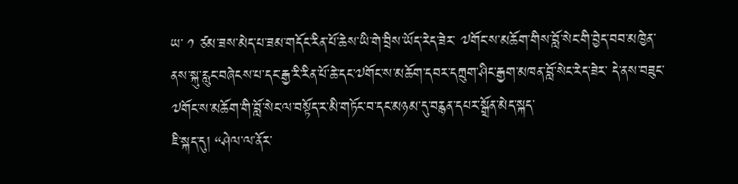ཡ་ ༡ ཙམ་ཟས་མེད་པ་ཟམ་གདོང་རིན་པོ་ཆེས་ཡི་གེ་བྲིས་ཡོད་རེད་ཟེར་ ༧གོང་ས་མཆོག་གིས་བློ་སེང་གི་བྱེད་བབ་མཁྱེན་ནས་སྐུ་རླུང་བཞེངས་པ་དང་རྒྱ་རི་རིན་པོ་ཆེ་དང་༧གོང་ས་མཆོག་དབར་དཀྲུག་ཤིང་རྒྱག་མཁན་བློ་སེང་རེད་ཟེར་ དེ་ནས་བཟུང་༧གོང་ས་མཆོག་གི་བློ་སེང་ལ་བསྟོད་ར་མི་གཏོང་བ་དང་མཉམ་དུ་བརྙན་དཔར་སྒྲོན་མེད་སྐད་
ཇི་སྐད་དུ། “ཤེལ་ལ་ནོར་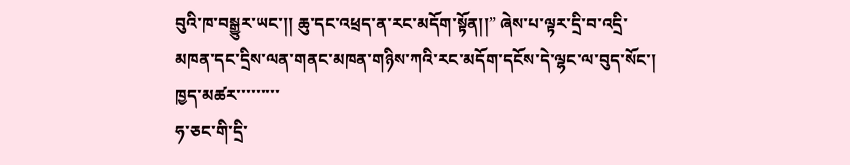བུའི་ཁ་བསྒྱུར་ཡང་།། ཆུ་དང་འཕྲད་ན་རང་མདོག་སྟོན།།” ཞེས་པ་ལྟར་དྲི་བ་འདྲི་མཁན་དང་དྲིས་ལན་གནང་མཁན་གཉིས་ཀའི་རང་མདོག་དངོས་དེ་ལྷང་ལ་བུད་སོང་། ཁྱད་མཚར་་་་་་་་་
ཧ་ཅང་གི་དྲི་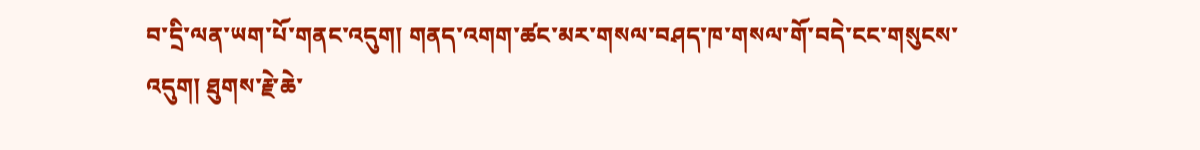བ་དྲི་ལན་ཡག་པོ་གནང་འདུག། གནད་འགག་ཚང་མར་གསལ་བཤད་ཁ་གསལ་གོ་བདེ་ངང་གསུངས་འདུག། ཐུགས་རྗེ་ཆེ་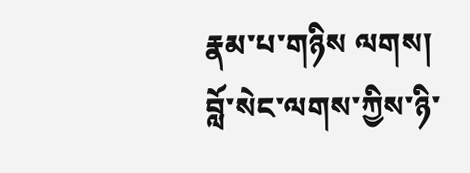རྣམ་པ་གཉིས ལགས།
བློ་སེང་ལགས་ཀྱིས་ཉི་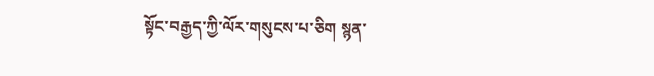སྟོང་བརྒྱད་ཀྱི་ལོར་གསུངས་པ་ཅིག སྙན་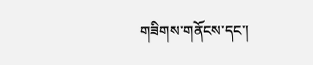གཟིགས་གནོངས་དང་།